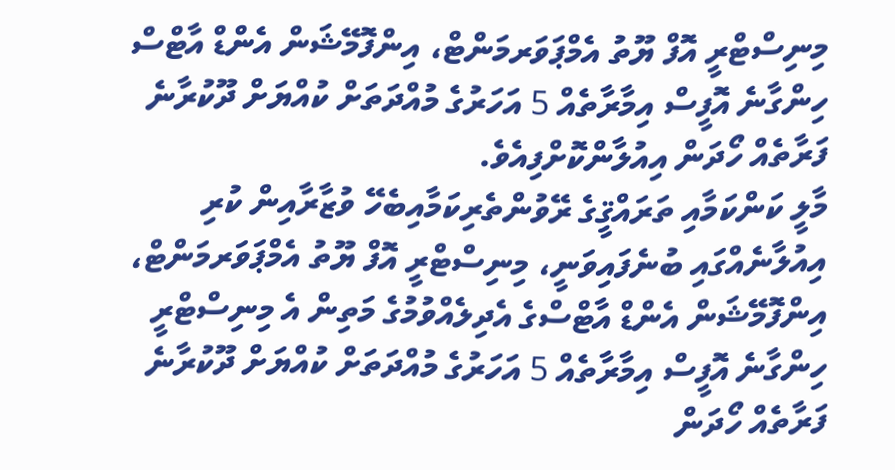މިނިސްޓްރީ އޮފް ޔޫތު އެމްޕަވަރމަންޓް، އިންފޮމޭޝަން އެންޑް އާޓްސް ހިންގާނެ އޮފީސް އިމާރާތެއް 5 އަހަރުގެ މުއްދަތަށް ކުއްޔަށް ދޫކުރާނެ ފަރާތެއް ހޯދަން އިއުލާންކޮށްފިއެވެ.
މާލީ ކަންކަމާއި ތަރައްޤީގެ ރޭވުންތެރިކަމާއިބެހޭ ވުޒާރާއިން ކުރި އިއުލާނެއްގައި ބުނެފައިވަނީ، މިނިސްޓްރީ އޮފް ޔޫތު އެމްޕަވަރމަންޓް، އިންފޮމޭޝަން އެންޑް އާޓްސްގެ އެދިލެއްވުމުގެ މަތިން އެ މިނިސްޓްރީ ހިންގާނެ އޮފީސް އިމާރާތެއް 5 އަހަރުގެ މުއްދަތަށް ކުއްޔަށް ދޫކުރާނެ ފަރާތެއް ހޯދަން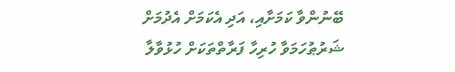ބޭނުންވާ ކަމަށާއި، އަދި އެކަމަށް އެދުމަށް ޝަރުޠުހަމަވާ ހުރިހާ ފަރާތްތަކަށް ހުޅުވާލާ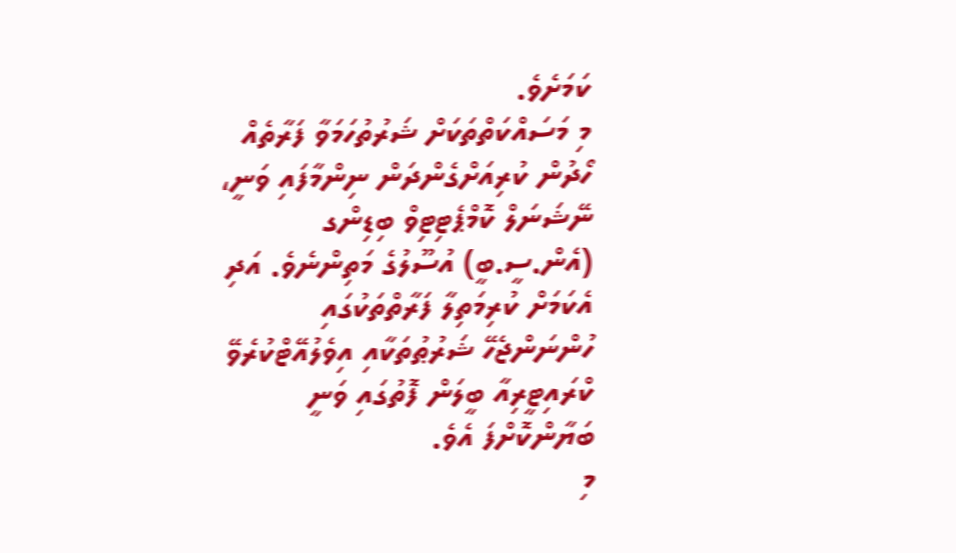ކަމަށެވެ.
މި މަސައްކަތްތަކަށް ޝަރުތުހަމަވާ ފަރާތެއް ހޯދުން ކުރިއަށްގެންދަން ނިންމާފައި ވަނީ، ނޭޝަނަލް ކޮމްޕެޓިޓިވް ބިޑިންގ (އެން.ސީ.ބީ) އުސޫލުގެ މަތިންނެވެ. އަދި އެކަމަށް ކުރިމަތިލާ ފަރާތްތަކުގައި ހުންނަންޖެހޭ ޝަރުޠުތަކާއި އިވެލުއޭޓްކުރެވޭ ކްރައިޓީރިއާ ބީލަން ފޮތުގައި ވަނީ ބަޔާންކޮށްފަ އެވެ.
މި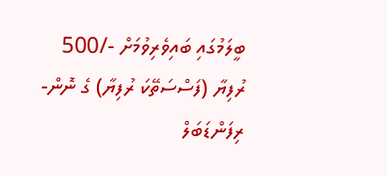ބީލަމުގައި ބައިވެރިވުމަށް -/500 ރުފިޔާ (ފަސްސަތޭކަ ރުފިޔާ) ގެ ނޮން-ރިފަންޑަބަލް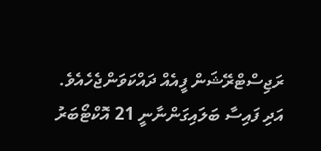ރަޖިސްޓްރޭޝަން ފީއެއް ދައްކަވަންޖެހެއެވެ.
އަދި ފައިސާ ބަލައިގަންނާނީ 21 އޮކްޓޯބަރު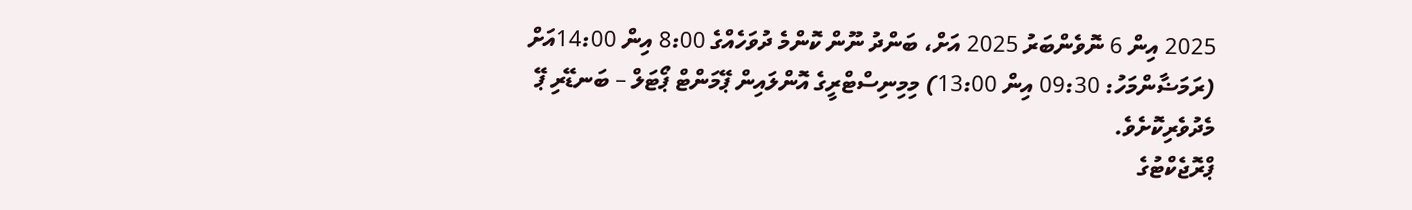2025 އިން 6 ނޮވެންބަރު 2025 އަށް، ބަންދު ނޫން ކޮންމެ ދުވަހެއްގެ 8:00 އިން 14:00އަށް (ރަމަޟާންމަހު: 09:30 އިން 13:00) މިމިނިސްޓްރީގެ އޮންލައިން ޕޭމަންޓް ޕޯޓަލް – ބަނޑޭރި ޕޭ މެދުވެރިކޮށެވެ.
ޕްރޮޖެކްޓުގެ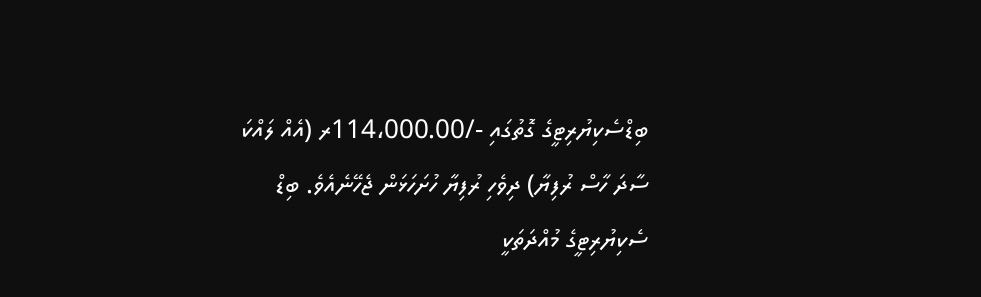ބިޑްސެކިޔުރިޓީގެ ގޮތުގައި -/114،000.00ރ (އެއް ލައްކަ ސާދަ ހާސް ރުފިޔާ) ދިވެހި ރުފިޔާ ހުށަހަޅަން ޖެހޭނެއެވެ. ބިޑް ސެކިޔުރިޓީގެ މުއްދަތަކީ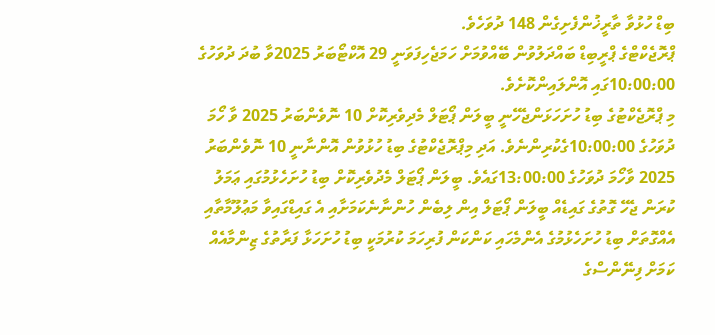ބިޑް ހުޅުވާ ތާރީޚުންފެށިގެން 148 ދުވަހެވެ.
ޕްރޮޖެކްޓްގެ ޕްރީބިޑް ބައްދަލުވުން ބޭއްވުމަށް ހަމަޖެހިފަވަނީ 29 އޮކްޓޯބަރު 2025ވާ ބުދަ ދުވަހުގެ 10:00:00ގައި އޮންލައިންކޮށެވެ.
މި ޕްރޮޖެކްޓުގެ ބިޑު ހުށަހަޅަންޖެހޭނީ ބީލަން ޕޯޓަލް މެދިވެރިކޮށް 10 ނޮވެންބަރު 2025 ވާ ހޯމަ ދުވަހުގެ 10:00:00ގެކުރިންނެވެ. އަދި މިޕްރޮޖެކްޓުގެ ބިޑު ހުޅުވުން އޮންނާނީ 10 ނޮވެންބަރު 2025 ވާހޯމަ ދުވަހުގެ 13:00:00ގައެވެ. ބީލަން ޕޯޓަލް މެދުވެރިކޮށް ބިޑު ހުށަހެޅުމުގައި ޢަމަލު ކުރަން ޖެހޭ ގޮތުގެ ގައިޑެއް ބީލަން ޕޯޓަލް އިން ލިބެން ހުންނާނެކަމަށާއި އެ ގައިޑްގައިވާ މަޢުލޫމާތާއި އެއްގޮތަށް ބިޑު ހުށަހެޅުމުގެ އެންމެހައި ކަންކަން ފުރިހަމަ ކުރުމަކީ ބިޑު ހުށަހަޅާ ފަރާތުގެ ޒިންމާއެއް ކަމަށް ފިނޭންސްގެ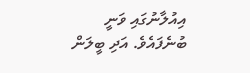އިއުލާނުގައި ވަނީ ބުނެފައެވެ. އަދި ބީލަން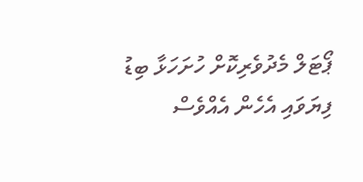ޕޯޓަލް މެދުވެރިކޮށް ހުށަހަޅާ ބިޑު ފިޔަވައި އެހެން އެއްވެސް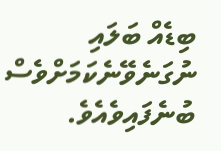ބިޑެއް ބަލައި ނުގަނެވޭނެކަމަށްވެސް ބުނެފައިވެއެވެ.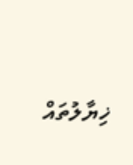ޚިޔާލުތައް